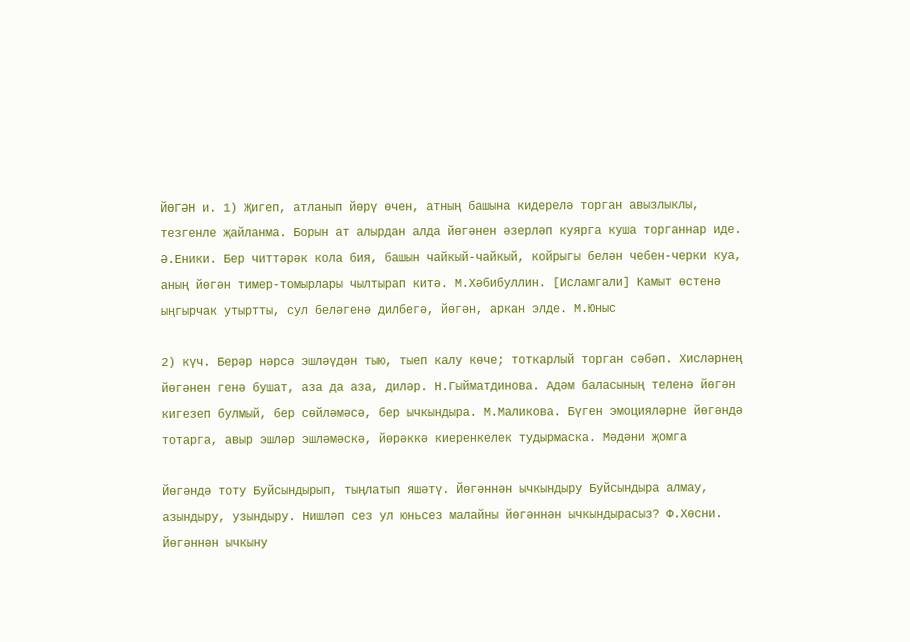ЙӨГӘН и. 1) Җигеп, атланып йөрү өчен, атның башына кидерелә торган авызлыклы, тезгенле җайланма. Борын ат алырдан алда йөгәнен әзерләп куярга куша торганнар иде. Ә.Еники. Бер читтәрәк кола бия, башын чайкый-чайкый, койрыгы белән чебен-черки куа, аның йөгән тимер-томырлары чылтырап китә. М.Хәбибуллин. [Исламгали] Камыт өстенә ыңгырчак утыртты, сул беләгенә дилбегә, йөгән, аркан элде. М.Юныс

2) күч. Берәр нәрсә эшләүдән тыю, тыеп калу көче; тоткарлый торган сәбәп. Хисләрнең йөгәнен генә бушат, аза да аза, диләр. Н.Гыйматдинова. Адәм баласының теленә йөгән кигезеп булмый, бер сөйләмәсә, бер ычкындыра. М.Маликова. Бүген эмоцияләрне йөгәндә тотарга, авыр эшләр эшләмәскә, йөрәккә киеренкелек тудырмаска. Мәдәни җомга

Йөгәндә тоту Буйсындырып, тыңлатып яшәтү. Йөгәннән ычкындыру Буйсындыра алмау, азындыру, узындыру. Нишләп сез ул юньсез малайны йөгәннән ычкындырасыз? Ф.Хөсни. Йөгәннән ычкыну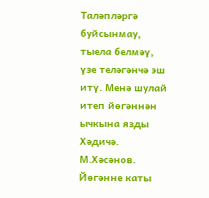Таләпләргә буйсынмау, тыела белмәү, үзе теләгәнчә эш итү. Менә шулай итеп йөгәннән ычкына язды Хәдичә. М.Хәсәнов. Йөгәнне каты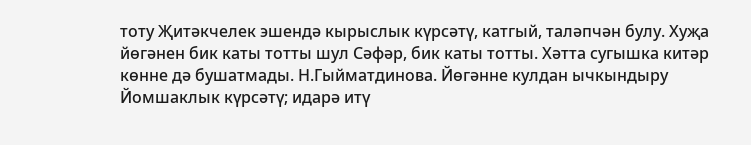тоту Җитәкчелек эшендә кырыслык күрсәтү, катгый, таләпчән булу. Хуҗа йөгәнен бик каты тотты шул Сәфәр, бик каты тотты. Хәтта сугышка китәр көнне дә бушатмады. Н.Гыйматдинова. Йөгәнне кулдан ычкындыру Йомшаклык күрсәтү; идарә итү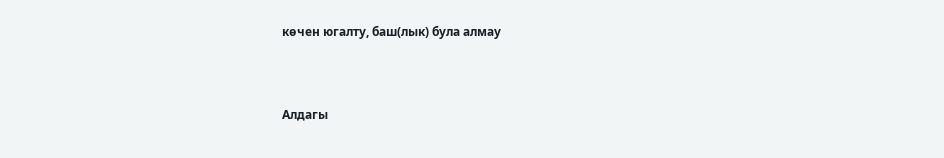көчен югалту, баш(лык) була алмау



Алдагы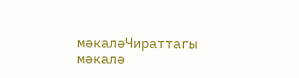мәкаләЧираттагы мәкалә